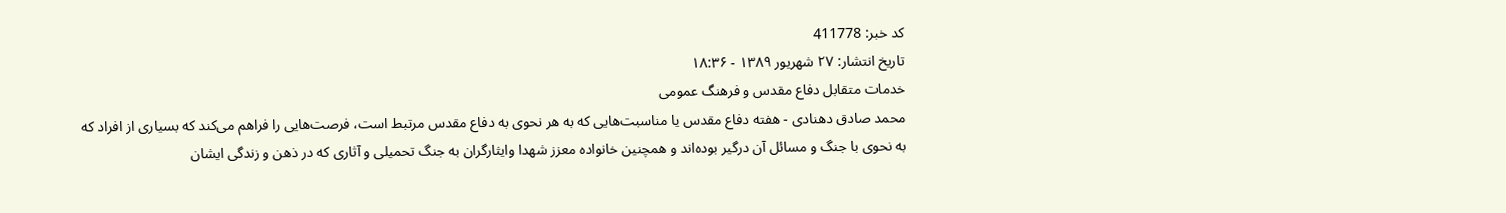کد خبر: 411778
تاریخ انتشار: ۲۷ شهريور ۱۳۸۹ - ۱۸:۳۶
خدمات متقابل دفاع مقدس و فرهنگ عمومی
محمد صادق دهنادی - هفته دفاع مقدس یا مناسبت‌هایی که به هر نحوی به دفاع مقدس مرتبط است، فرصت‌هایی را فراهم می‌کند که بسیاری از افراد که به نحوی با جنگ و مسائل آن درگیر بوده‌اند و همچنین خانواده معزز شهدا وایثارگران به جنگ تحمیلی و آثاری که در ذهن و زندگی ایشان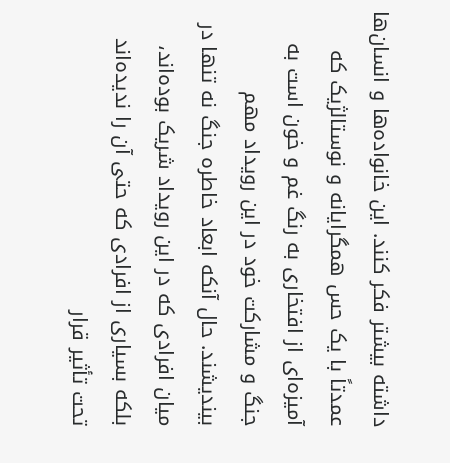داشته بیشتر فکر کنند. این خانواده‌ها و انسان‌ها عمدتاً با یک حس همگرایانه و نوستالژیک که آمیزه‌ای از افتخاری به رنگ غم و خون است به جنگ و مشارکت خود در این رویداد مهم بیندیشند. حال آنکه ‌ابعاد خاطره جنگ نه تنها در میان افرادی که در این رویداد شریک بوده‌اند، بلکه بسیاری از افرادی که حتی آن را ندیده‌اند تحت تأثیر قرار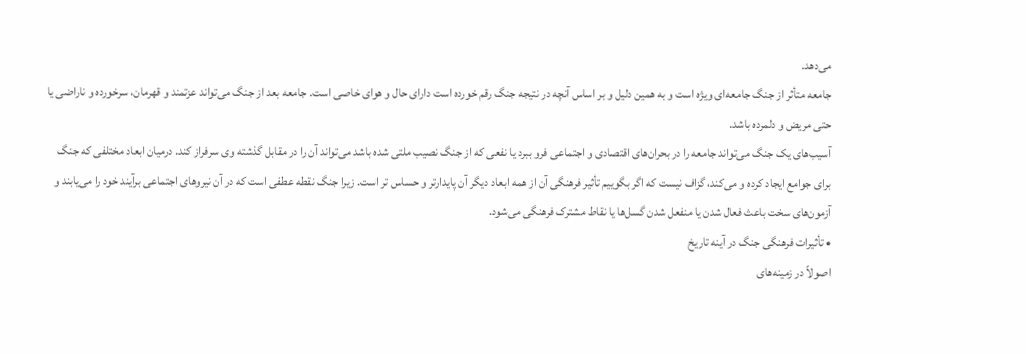می‌دهد.
جامعه متأثر از جنگ جامعه‌‌ای ویژه است و به همین دلیل و بر اساس آنچه در نتیجه جنگ رقم خورده است دارای حال و هوای خاصی است. جامعه‌ بعد از جنگ می‌تواند عزتمند و قهرمان، ‌سرخورده و ناراضی یا حتی مریض و دلمرده باشد.
آسیب‌های یک جنگ می‌تواند جامعه را در بحران‌های اقتصادی و اجتماعی فرو ببرد یا نفعی که از جنگ نصیب ملتی شده باشد می‌تواند آن را در مقابل گذشته‌ وی سرفراز کند. درمیان ابعاد مختلفی که جنگ برای جوامع ایجاد کرده و می‌کند، گزاف نیست که اگر بگوییم تأثیر فرهنگی آن از همه‌ ابعاد دیگر آن پایدار‌تر و حساس تر است. زیرا جنگ نقطه‌ عطفی است که در آن نیروهای اجتماعی برآیند خود را می‌یابند و آزمون‌های سخت باعث فعال شدن یا منفعل شدن گسل‌ها یا نقاط مشترک فرهنگی می‌شود.
• تأثیرات فرهنگی جنگ در آینه تاریخ
اصولاً در زمینه‌های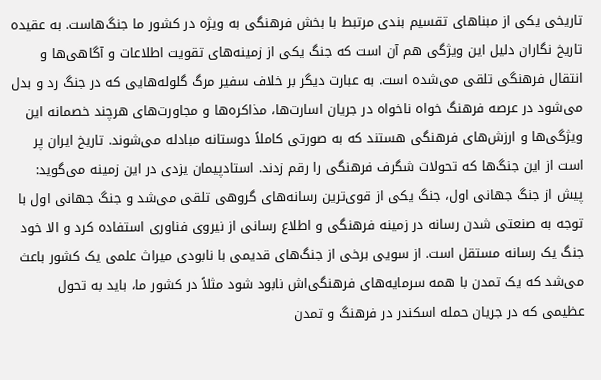تاریخی یکی از مبناهای تقسیم بندی مرتبط با بخش فرهنگی به ویژه در کشور ما جنگ‌هاست. به عقیده تاریخ نگاران دلیل این ویژگی هم آن است که جنگ یکی از زمینه‌های تقویت اطلاعات و آگاهی‌ها و انتقال فرهنگی تلقی می‌شده است. به عبارت دیگر بر خلاف سفیر مرگ گلوله‌هایی که در جنگ رد و بدل می‌شود در عرصه‌ فرهنگ خواه ناخواه در جریان اسارت‌ها، ‌مذاکره‌ها و مجاورت‌های هرچند خصمانه این ویژگی‌ها و ارزش‌های فرهنگی هستند که به صورتی کاملاً دوستانه مبادله می‌شوند. تاریخ ایران پر است از این جنگ‌ها که تحولات شگرف فرهنگی را رقم زدند. استادپیمان یزدی در این زمینه می‌گوید:
پیش از جنگ جهانی اول، ‌جنگ یکی از قوی‌ترین رسانه‌های گروهی تلقی می‌شد و جنگ جهانی اول با توجه به صنعتی شدن رسانه در زمینه فرهنگی و اطلاع رسانی از نیروی فناوری استفاده کرد و الا خود جنگ یک رسانه مستقل است. از سویی برخی از جنگ‌های قدیمی با نابودی میراث علمی یک کشور باعث می‌شد که یک تمدن با همه سرمایه‌های فرهنگی‌اش نابود شود مثلاً در کشور ما، ‌باید به تحول عظیمی که در جریان حمله اسکندر در فرهنگ و تمدن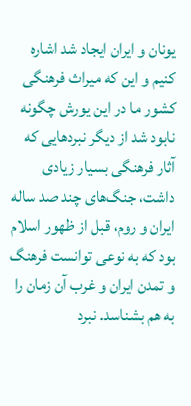یونان و ایران ایجاد شد اشاره کنیم و این که میراث فرهنگی کشور ما در این یورش چگونه نابود شد از دیگر نبردهایی که آثار فرهنگی بسیار زیادی داشت، ‌جنگ‌های چند صد ساله ایران و روم، ‌قبل از ظهور اسلام بود که به نوعی توانست فرهنگ و تمدن ایران و غرب آن زمان را به هم بشناسد. نبرد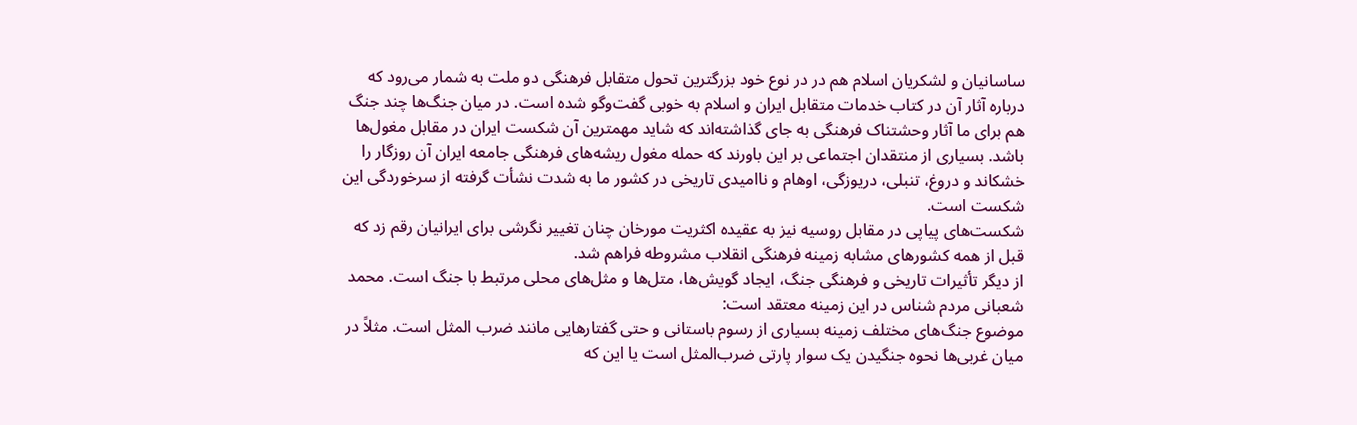ساسانیان و لشکریان اسلام هم در در نوع خود بزرگترین تحول متقابل فرهنگی دو ملت به شمار می‌رود که درباره‌ آثار آن در کتاب خدمات متقابل ایران و اسلام به خوبی گفت‌و‌گو شده است. در میان جنگ‌ها چند جنگ هم برای ما آثار وحشتناک فرهنگی به جای گذاشته‌اند که شاید مهمترین آن شکست ایران در مقابل مغول‌ها باشد. بسیاری از منتقدان اجتماعی بر این باورند که حمله مغول ریشه‌های فرهنگی جامعه ایران آن روزگار را خشکاند و دروغ، تنبلی، دریوزگی، اوهام و ناامیدی تاریخی در کشور ما به شدت نشأت گرفته از سرخوردگی این شکست است.
شکست‌های پیاپی در مقابل روسیه نیز به عقیده اکثریت مورخان چنان تغییر نگرشی برای ایرانیان رقم زد که قبل از همه‌ کشورهای مشابه زمینه‌ فرهنگی انقلاب مشروطه فراهم شد.
از دیگر تأثیرات تاریخی و فرهنگی جنگ، ایجاد گویش‌ها، ‌متل‌ها و مثل‌های محلی مرتبط با جنگ است. محمد شعبانی مردم شناس در این زمینه معتقد است:
موضوع جنگ‌های مختلف زمینه بسیاری از رسوم باستانی و حتی گفتارهایی مانند ضرب المثل است. مثلاً در میان غربی‌ها نحوه جنگیدن یک سوار پارتی ضرب‌المثل است یا این که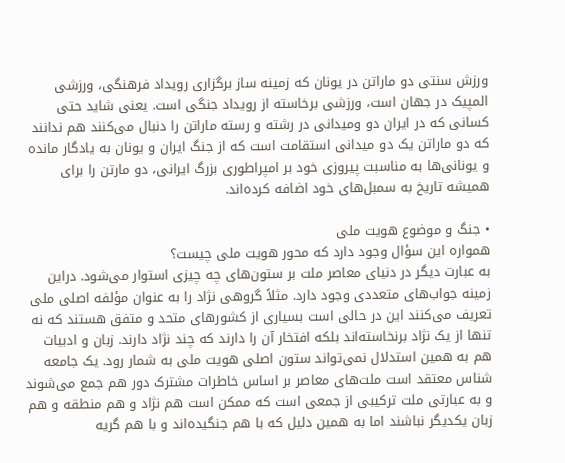ورزش سنتی دو ماراتن در یونان که زمینه ساز برگزاری رویداد فرهنگی، ورزشی المپیک در جهان است، ورزشی برخاسته از رویداد جنگی است. یعنی شاید حتی کسانی که در ایران دو ومیدانی در رشته و رسته ماراتن را دنبال می‌کنند هم ندانند که دو ماراتن یک دو میدانی استقامت است که از جنگ ایران و یونان به یادگار مانده و یونانی‌ها به مناسبت پیروزی خود بر امپراطوری بزرگ ایرانی، دو مارتن را برای همیشه تاریخ به سمبل‌های خود اضافه کرده‌اند.

• جنگ و موضوع هویت ملی
همواره این سؤال وجود دارد که محور هویت ملی چیست؟
به عبارت دیگر در دنیای معاصر ملت بر ستون‌های چه چیزی استوار می‌شود. دراین زمینه جواب‌های متعددی وجود دارد. مثلاً گروهی نژاد را به عنوان مؤلفه اصلی ملی تعریف می‌کنند این در حالی است بسیاری از کشورهای متحد و متفق هستند که نه تنها از یک نژاد برنخاسته‌اند بلکه افتخار آن را دارند که چند نژاد دارند. زبان و ادبیات هم به همین استدلال نمی‌‌تواند ستون اصلی هویت ملی به شمار رود. یک جامعه شناس معتقد است ملت‌های معاصر بر اساس خاطرات مشترک دور هم جمع می‌شوند و به عبارتی ملت ترکیبی از جمعی است که ممکن است هم نژاد و هم منطقه و هم زبان یکدیگر نباشند اما به همین دلیل که با هم جنگیده‌اند و با هم گریه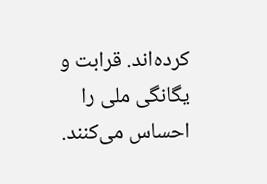کرده‌اند. قرابت و یگانگی ملی را احساس می‌کنند.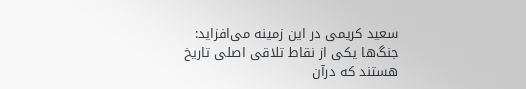سعید کریمی در این زمینه می‌افزاید:  جنگ‌ها یکی از نقاط تلاقی اصلی تاریخ هستند که درآن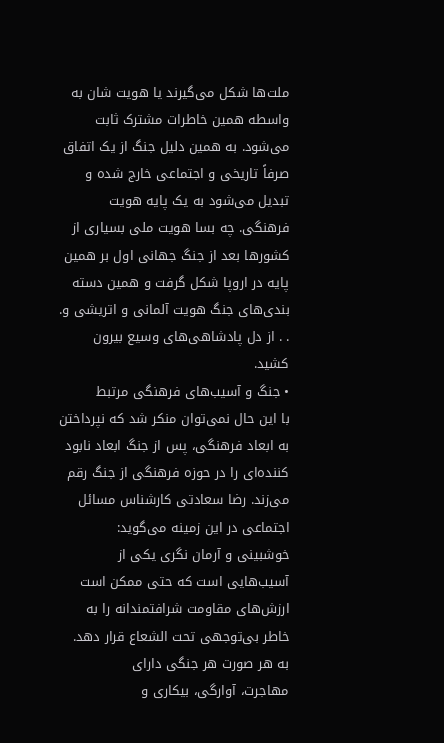ملت‌ها شکل می‌گیرند یا هویت شان به واسطه‌ همین خاطرات مشترک ثابت می‌شود. به همین دلیل جنگ از یک اتفاق صرفاً تاریخی و اجتماعی خارج شده و تبدیل می‌شود به یک پایه هویت فرهنگی. چه بسا هویت ملی بسیاری از کشورها بعد از جنگ جهانی اول بر همین پایه در اروپا شکل گرفت و همین دسته بندی‌های جنگ هویت آلمانی و اتریشی و. . . از دل پادشاهی‌های وسیع بیرون کشید.
• جنگ و آسیب‌های فرهنگی مرتبط
با این حال نمی‌‌توان منکر شد که نپرداختن به ابعاد فرهنگی، ‌پس از جنگ ابعاد نابود کننده‌ای را در حوزه‌ فرهنگی از جنگ رقم می‌زند. رضا سعادتی کارشناس مسائل اجتماعی در این زمینه می‌گوید:
خوشبینی و آرمان نگری یکی از آسیب‌هایی است که حتی ممکن است ارزش‌های مقاومت شرافتمندانه را به خاطر بی‌توجهی تحت الشعاع قرار دهد.
به هر صورت هر جنگی دارای مهاجرت، ‌آوارگی، ‌بیکاری و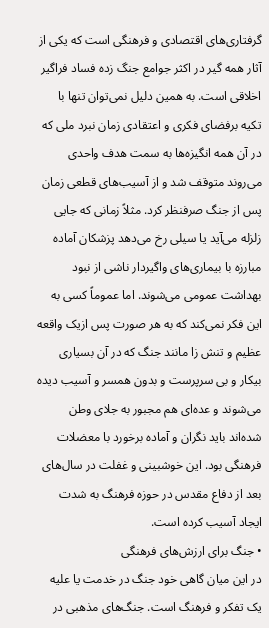گرفتاری‌های اقتصادی و فرهنگی است که یکی از آثار همه گیر در اکثر جوامع جنگ زده فساد فراگیر اخلاقی است. به همین دلیل نمی‌‌توان تنها با تکیه برفضای فکری و اعتقادی زمان نبرد ملی که در آن همه انگیزه‌ها به سمت هدف واحدی می‌روند متوقف شد و از آسیب‌های قطعی زمان پس از جنگ صرفنظر کرد. مثلاً زمانی که جایی زلزله می‌آید یا سیلی رخ می‌دهد پزشکان آماده‌ مبارزه با بیماری‌های واگیردار ناشی از نبود بهداشت عمومی می‌شوند. اما عموماً کسی به این فکر نمی‌‌کند که به هر صورت پس ازیک واقعه عظیم و تنش زا مانند جنگ که در آن بسیاری بیکار و بی سرپرست و بدون همسر و آسیب دیده می‌شوند و عده‌ای هم مجبور به جلای وطن شده‌اند باید نگران و آماده‌ برخورد با معضلات فرهنگی بود. این خوشبینی و غفلت در سال‌های بعد از دفاع مقدس در حوزه فرهنگ به شدت ایجاد آسیب کرده است.
• جنگ برای ارزش‌های فرهنگی
در این میان گاهی خود جنگ در خدمت یا علیه یک تفکر و فرهنگ است. جنگ‌های مذهبی در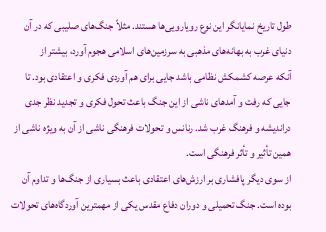طول تاریخ نمایانگر این نوع رویارویی‌ها هستند. مثلاً جنگ‌های صلیبی که در آن دنیای غرب به بهانه‌های مذهبی به سرزمین‌های اسلامی هجوم آورد، ‌بیشتر از آنکه ‌عرصه‌ کشمکش نظامی باشد جایی برای هم آوردی فکری و اعتقادی بود. تا جایی که رفت و آمد‌های ناشی از این جنگ باعث تحول فکری و تجدید نظر جدی در‌اندیشه و فرهنگ غرب شد. رنانس و تحولات فرهنگی ناشی از آن به ویژه ناشی از همین تأثیر و تأثر فرهنگی است.
از سوی دیگر پافشاری بر ارزش‌های اعتقادی باعث بسیاری از جنگ‌ها و تداوم آن بوده است. جنگ تحمیلی و دوران دفاع مقدس یکی از مهمترین آوردگاه‌های تحولات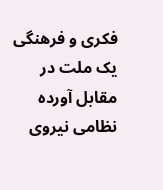فکری و فرهنگی یک ملت در مقابل آورده‌ نظامی نیروی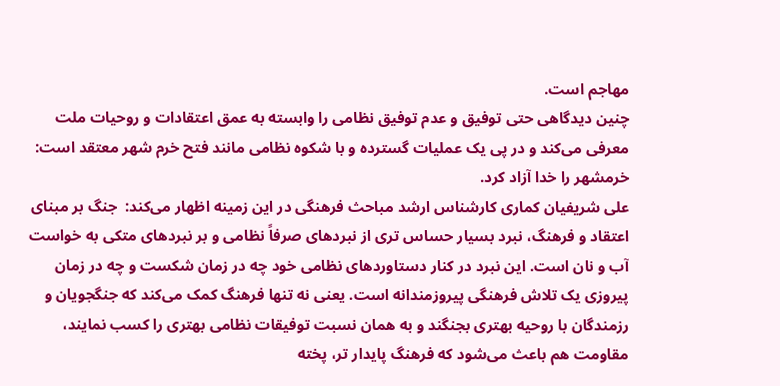مهاجم است.
چنین دیدگاهی حتی توفیق و عدم توفیق نظامی را وابسته به عمق اعتقادات و روحیات ملت معرفی می‌کند و در پی یک عملیات گسترده و با شکوه نظامی مانند فتح خرم شهر معتقد است:   خرمشهر را خدا آزاد کرد.
علی شریفیان کماری کارشناس ارشد مباحث فرهنگی در این زمینه اظهار می‌کند:  جنگ بر مبنای اعتقاد و فرهنگ، ‌نبرد بسیار حساس تری از نبردهای صرفاً نظامی و بر نبردهای متکی به خواست آب و نان است. این نبرد در کنار دستاوردهای نظامی خود چه در زمان شکست و چه در زمان پیروزی یک تلاش فرهنگی پیروزمندانه است. یعنی نه تنها فرهنگ کمک می‌کند که جنگجویان و رزمندگان با روحیه بهتری بجنگند و به همان نسبت توفیقات نظامی بهتری را کسب نمایند، مقاومت هم باعث می‌شود که فرهنگ پایدار تر، پخته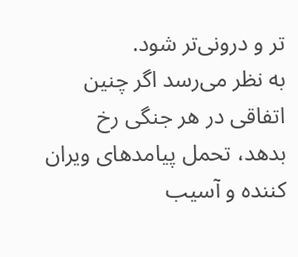تر و درونی‌تر شود.
به نظر می‌رسد اگر چنین اتفاقی در هر جنگی رخ بدهد، ‌تحمل پیامدهای ویران کننده و آسیب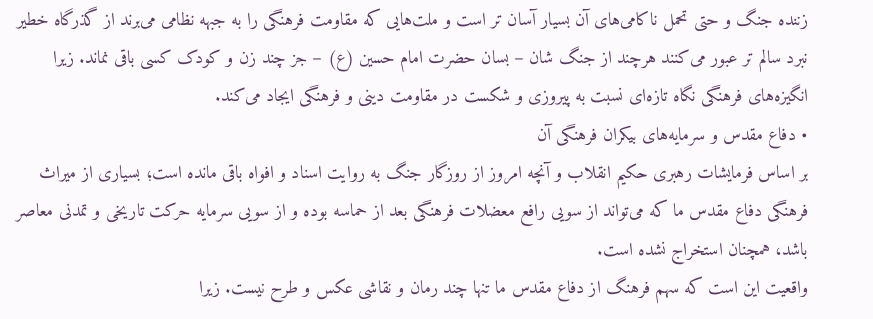زننده‌ جنگ و حتی تحمل ناکامی‌های آن بسیار آسان تر است و ملت‌هایی که مقاومت فرهنگی را به جبهه نظامی می‌برند از گذرگاه خطیر نبرد سالم تر عبور می‌کنند هرچند از جنگ شان – بسان حضرت امام حسین (ع) – جز چند زن و کودک کسی باقی نماند. زیرا انگیزه‌های فرهنگی نگاه تازه‌ای نسبت به پیروزی و شکست در مقاومت دینی و فرهنگی ایجاد می‌کند.
• دفاع مقدس و سرمایه‌های بیکران فرهنگی آن
بر اساس فرمایشات رهبری حکیم انقلاب و آنچه امروز از روزگار جنگ به روایت اسناد و افواه باقی مانده است؛ بسیاری از میراث فرهنگی دفاع مقدس ما که می‌تواند از سویی رافع معضلات فرهنگی بعد از حماسه بوده و از سویی سرمایه حرکت تاریخی و تمدنی معاصر باشد، ‌همچنان استخراج نشده است.
واقعیت این است که سهم فرهنگ از دفاع مقدس ما تنها چند رمان و نقاشی عکس و طرح نیست. زیرا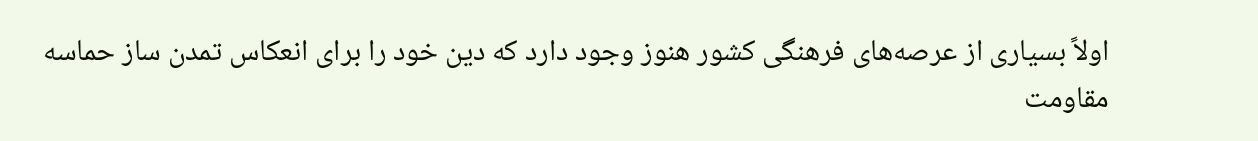اولاً بسیاری از عرصه‌های فرهنگی کشور هنوز وجود دارد که دین خود را برای انعکاس تمدن ساز حماسه مقاومت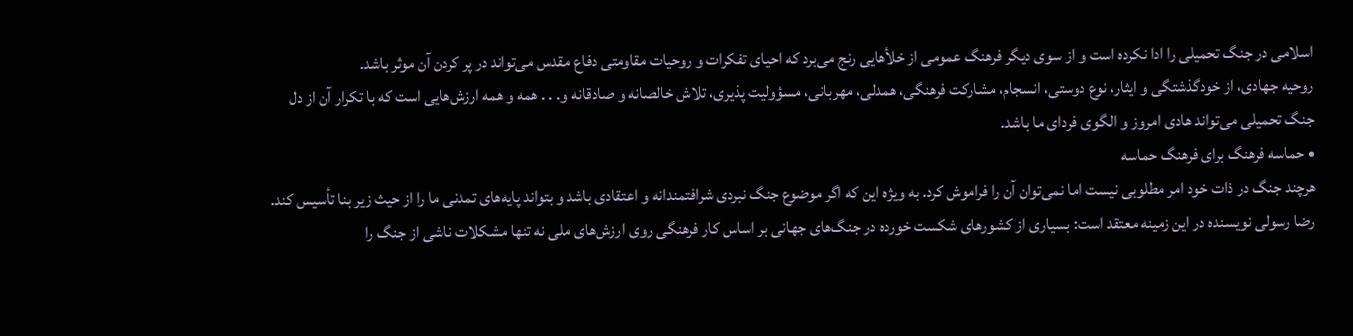اسلامی در جنگ تحمیلی را ادا نکرده است و از سوی دیگر فرهنگ عمومی از خلأ‌هایی رنج می‌برد که احیای تفکرات و روحیات مقاومتی دفاع مقدس می‌تواند در پر کردن آن موثر باشد.
روحیه جهادی، از خودگذشتگی و ایثار، نوع دوستی، انسجام، ‌مشارکت فرهنگی، همدلی، مهربانی، مسؤولیت پذیری، ‌تلاش خالصانه و صادقانه و. . . همه و همه ارزش‌هایی است که با تکرار آن از دل جنگ تحمیلی می‌تواند هادی امروز و الگوی فردای ما باشد.
• حماسه فرهنگ برای فرهنگ حماسه
هرچند جنگ در ذات خود امر مطلوبی نیست اما نمی‌‌توان آن را فراموش کرد. به ویژه این که اگر موضوع جنگ نبردی شرافتمندانه و اعتقادی باشد و بتواند پایه‌های تمدنی ما را از حیث زیر بنا تأسیس کند.
رضا رسولی نویسنده در این زمینه معتقد است: بسیاری از کشورهای شکست خورده در جنگ‌های جهانی بر اساس کار فرهنگی روی ارزش‌های ملی نه تنها مشکلات ناشی از جنگ را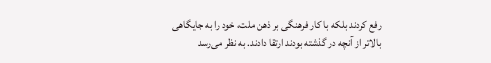رفع کردند بلکه با کار فرهنگی بر ذهن ملت، خود را به جایگاهی بالاتر از آنچه در گذشته بودند ارتقا دادند. به نظر می‌رسد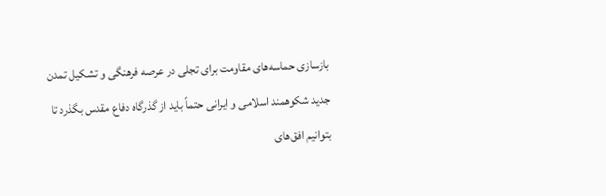بازسازی حماسه‌های مقاومت برای تجلی در عرصه‌ فرهنگی و تشکیل تمدن جدید شکوهمند اسلامی و ایرانی حتماً باید از گذرگاه دفاع مقدس بگذرد تا بتوانیم افق‌های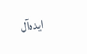ایده‌آل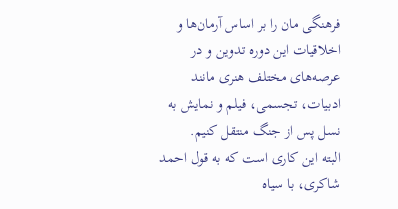فرهنگی مان را بر اساس آرمان‌ها و اخلاقیات این دوره تدوین و در عرصه‌های مختلف هنری مانند ادبیات، ‌تجسمی، فیلم و نمایش به نسل پس از جنگ منتقل کنیم.
البته این کاری است که به قول احمد شاکری، ‌با سیاه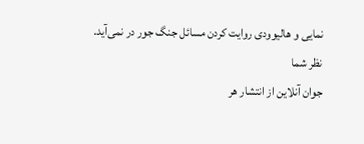نمایی و هالیوودی روایت کردن مسائل جنگ جور در نمی‌‌آید.
نظر شما
جوان آنلاين از انتشار هر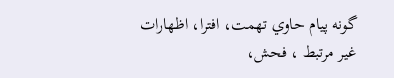گونه پيام حاوي تهمت، افترا، اظهارات غير مرتبط ، فحش،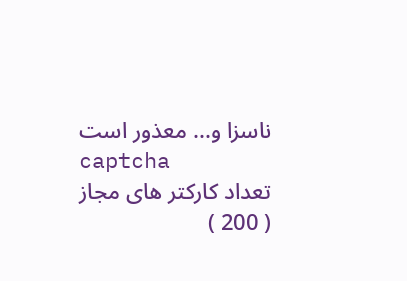ناسزا و... معذور است
captcha
تعداد کارکتر های مجاز ( 200 )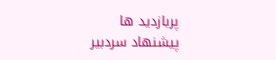پربازدید ها
پیشنهاد سردبیر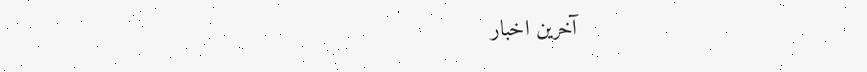آخرین اخبار